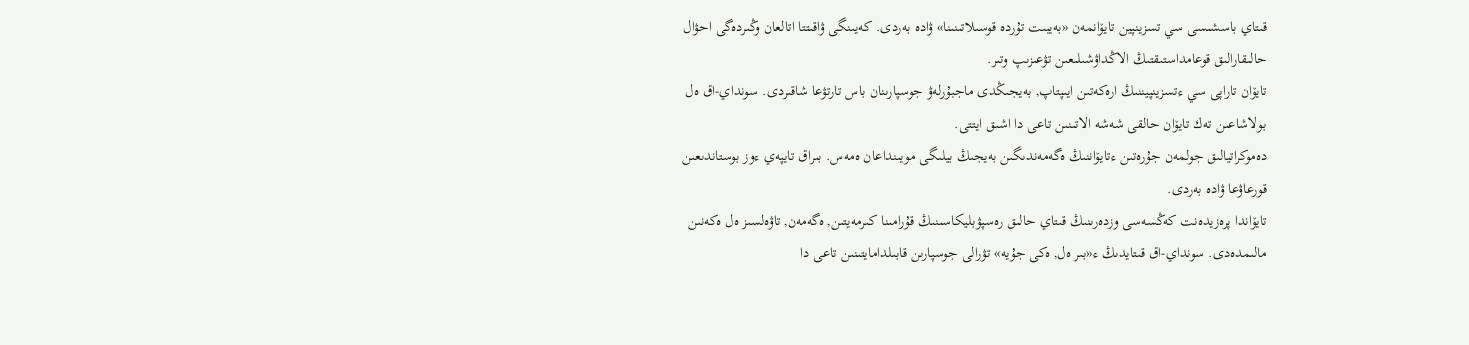قىتاي باسشىسى سي تسزينپين تايۆانمەن «بەيبىت تۇردە قوسىلاتىنىنا» ۋادە بەردى. كەيىنگى ۋاقىتتا اتالعان وڭىردەگى احۋال حالىقارالىق قوعامداستىقتىڭ الاڭداۋشىلىعىن تۋعىزىپ وتىر.
تايۆان تاراپى سي ءتسزينپيننىڭ ارەكەتىن ايىپتاپ, بەيجىڭدى ماجبۇرلەۋ جوسپارىنان باس تارتۋعا شاقىردى. سونداي-اق ەل بولاشاعىن تەك تايۆان حالقى شەشە الاتىنىن تاعى دا اشىق ايتتى.
دەموكراتيالىق جولمەن جۇرەتىن ءتايۆاننىڭ ەگەمەندىگىن بەيجىڭ بيلىگى مويىنداعان ەمەس. بىراق تايپەي ءوز بوستاندىعىن قورعاۋعا ۋادە بەردى.
تايۆاندا پرەزيدەنت كەڭسەسى وزدەرىنىڭ قىتاي حالىق رەسپۋبليكاسىنىڭ قۇرامىنا كىرمەيتىن, ەگەمەن, تاۋەلسىز ەل ەكەنىن مالىمدەدى. سونداي-اق قىتايدىڭ ء«بىر ەل, ەكى جۇيە» تۋرالى جوسپارىن قابىلدامايتىنىن تاعى دا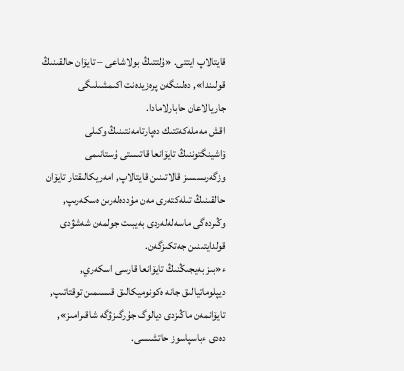قايتالاپ ايتتى. «ۇلتتىڭ بولاشاعى – تايۆان حالقىنىڭ قولىندا», دەلىنگەن پرەزيدەنت اكىمشىلىگى جاريالاعان حابارلامادا.
اقش مەملەكەتتىك دەپارتامەنتىنىڭ وكىلى ۆاشينگتوننىڭ تايۆانعا قاتىستى ۇستانىمى وزگەرىسسىز قالاتىنىن قايتالاپ, امەريكالىقتار تايۆان حالقىنىڭ تىلەكتەرى مەن مۇددەلەرىن ەسكەرىپ, وڭىردەگى ماسەلەلەردى بەيبىت جولمەن شەشۋدى قولدايتىنىن جەتكىزگەن.
ء«بىز بەيجىڭنىڭ تايۆانعا قارسى اسكەري, ديپلوماتيالىق جانە ەكونوميكالىق قىسىمىن توقتاتىپ, تايۆانمەن ماڭىزدى ديالوگ جۇرگىزۋگە شاقىرامىز», دەدى ءباسپاسوز حاتشىسى.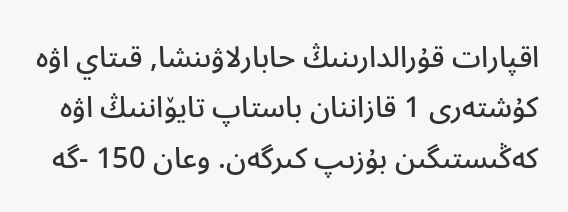اقپارات قۇرالدارىنىڭ حابارلاۋىنشا, قىتاي اۋە كۇشتەرى 1 قازاننان باستاپ تايۆاننىڭ اۋە كەڭىستىگىن بۇزىپ كىرگەن. وعان 150 -گە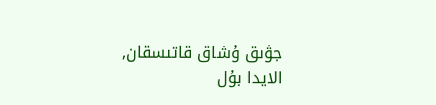جۋىق ۇشاق قاتىسقان, الايدا بۇل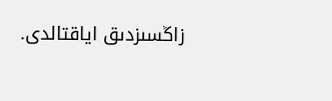زاڭسىزدىق اياقتالدى.